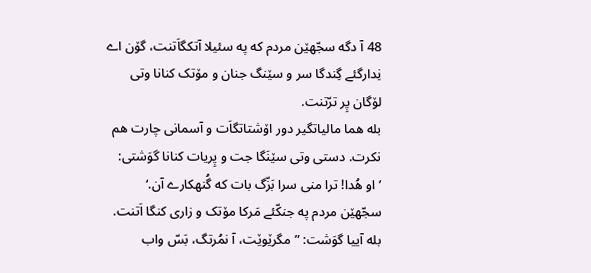48 آ دگه سجّهێن مردم که په سئیلا آتکگاَتنت، گۆن اے نِدارگئے گِندگا سر و سێنگ جنان و مۆتک کنانا وتی لۆگان پِر ترّتنت.
بله هما مالیاتگیر دور اۆشتاتگاَت و آسمانی چارت هم نکرت. دستی وتی سێنَگا جت و پِریات کنانا گوَشتی: ’او هُدا! ترا منی سرا بَزّگ بات که گُنهکارے آن.‘
سجّهێن مردم په جنکّئے مَرکا مۆتک و زاری کنگا اَتنت. بله آییا گوَشت: ”مگرێوێت، آ نمُرتگ، بَسّ واب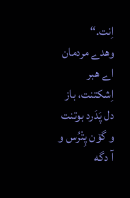اِنت.“
وهدے مردمان اے هبر اِشکتنت، باز دل پَدَرد بوتنت و گۆن پِتْرُس و آ دگه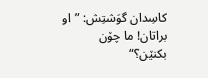کاسِدان گوَشتِش: ”او براتان! ما چۆن بکنێن؟“